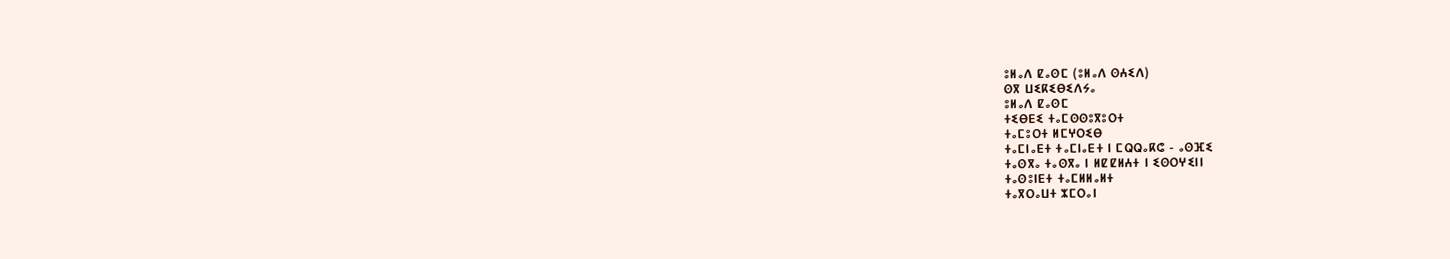ⵓⵍⴰⴷ ⵇⴰⵙⵎ (ⵓⵍⴰⴷ ⵙⵄⵉⴷ)
ⵙⴳ ⵡⵉⴽⵉⴱⵉⴷⵢⴰ
ⵓⵍⴰⴷ ⵇⴰⵙⵎ
ⵜⵉⴱⴹⵉ ⵜⴰⵎⵙⵙⵓⴳⵓⵔⵜ
ⵜⴰⵎⵓⵔⵜ ⵍⵎⵖⵔⵉⴱ
ⵜⴰⵎⵏⴰⴹⵜ ⵜⴰⵎⵏⴰⴹⵜ ⵏ ⵎⵕⵕⴰⴽⵛ - ⴰⵙⴼⵉ
ⵜⴰⵙⴳⴰ ⵜⴰⵙⴳⴰ ⵏ ⵍⵇⵇⵍⵄⵜ ⵏ ⵉⵙⵔⵖⵉⵏⵏ
ⵜⴰⵙⵓⵏⴹⵜ ⵜⴰⵎⵍⵍⴰⵍⵜ
ⵜⴰⴳⵔⴰⵡⵜ ⵣⵎⵔⴰⵏ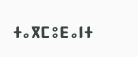ⵜⴰⴳⵎⵓⴹⴰⵏⵜ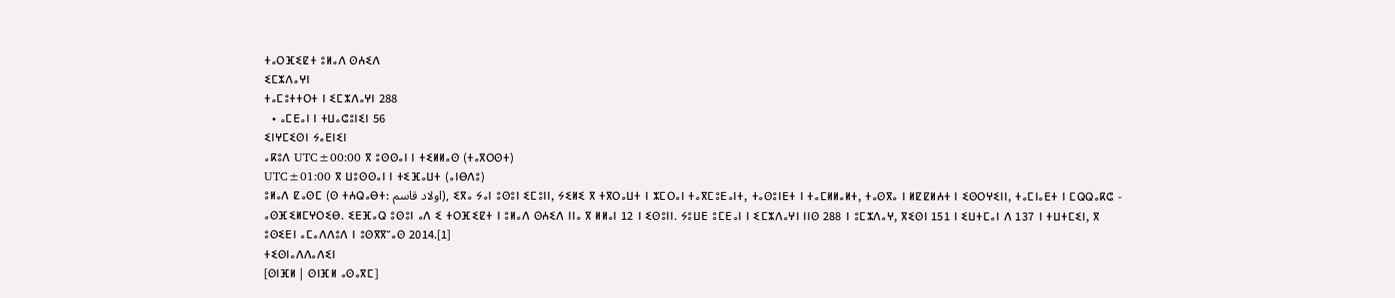ⵜⴰⵔⴼⵉⵇⵜ ⵓⵍⴰⴷ ⵙⵄⵉⴷ
ⵉⵎⵣⴷⴰⵖⵏ
ⵜⴰⵎⵓⵜⵜⵔⵜ ⵏ ⵉⵎⵣⴷⴰⵖⵏ 288
  • ⴰⵎⴹⴰⵏ ⵏ ⵜⵡⴰⵛⵓⵏⵉⵏ 56
ⵉⵏⵖⵎⵉⵙⵏ ⵢⴰⴹⵏⵉⵏ
ⴰⴽⵓⴷ UTC±00:00 ⴳ ⵓⵙⵙⴰⵏ ⵏ ⵜⵉⵍⵍⴰⵙ (ⵜⴰⴳⵔⵙⵜ)
UTC±01:00 ⴳ ⵡⵓⵙⵙⴰⵏ ⵏ ⵜⵉⴼⴰⵡⵜ (ⴰⵏⴱⴷⵓ)
ⵓⵍⴰⴷ ⵇⴰⵙⵎ (ⵙ ⵜⵄⵕⴰⴱⵜ: اولاد قاسم), ⵉⴳⴰ ⵢⴰⵏ ⵓⵙⵓⵏ ⵉⵎⵓⵏⵏ, ⵢⵉⵍⵉ ⴳ ⵜⴳⵔⴰⵡⵜ ⵏ ⵣⵎⵔⴰⵏ ⵜⴰⴳⵎⵓⴹⴰⵏⵜ, ⵜⴰⵙⵓⵏⴹⵜ ⵏ ⵜⴰⵎⵍⵍⴰⵍⵜ, ⵜⴰⵙⴳⴰ ⵏ ⵍⵇⵇⵍⵄⵜ ⵏ ⵉⵙⵔⵖⵉⵏⵏ, ⵜⴰⵎⵏⴰⴹⵜ ⵏ ⵎⵕⵕⴰⴽⵛ - ⴰⵙⴼⵉⵍⵎⵖⵔⵉⴱ. ⵉⴹⴼⴰⵕ ⵓⵙⵓⵏ ⴰⴷ ⵉ ⵜⵔⴼⵉⵇⵜ ⵏ ⵓⵍⴰⴷ ⵙⵄⵉⴷ ⵏⵏⴰ ⴳ ⵍⵍⴰⵏ 12 ⵏ ⵉⵙⵓⵏⵏ. ⵢⵓⵡⴹ ⵓⵎⴹⴰⵏ ⵏ ⵉⵎⵣⴷⴰⵖⵏ ⵏⵏⵙ 288 ⵏ ⵓⵎⵣⴷⴰⵖ, ⴳⵉⵙⵏ 151 ⵏ ⵉⵡⵜⵎⴰⵏ ⴷ 137 ⵏ ⵜⵡⵜⵎⵉⵏ, ⴳ ⵓⵙⵉⴹⵏ ⴰⵎⴰⴷⴷⵓⴷ ⵏ ⵓⵙⴳⴳⵯⴰⵙ 2014.[1]
ⵜⵉⵙⵏⴰⴷⴷⴰⴷⵉⵏ
[ⵙⵏⴼⵍ | ⵙⵏⴼⵍ ⴰⵙⴰⴳⵎ]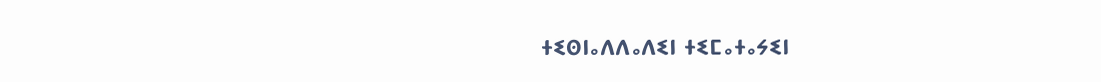ⵜⵉⵙⵏⴰⴷⴷⴰⴷⵉⵏ ⵜⵉⵎⴰⵜⴰⵢⵉⵏ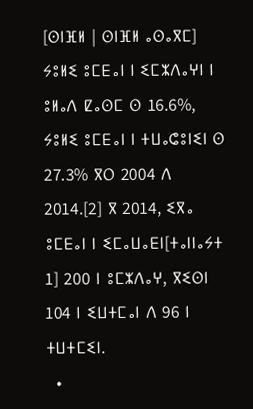[ⵙⵏⴼⵍ | ⵙⵏⴼⵍ ⴰⵙⴰⴳⵎ]
ⵢⵓⵍⵉ ⵓⵎⴹⴰⵏ ⵏ ⵉⵎⵣⴷⴰⵖⵏ ⵏ ⵓⵍⴰⴷ ⵇⴰⵙⵎ ⵙ 16.6%, ⵢⵓⵍⵉ ⵓⵎⴹⴰⵏ ⵏ ⵜⵡⴰⵛⵓⵏⵉⵏ ⵙ 27.3% ⴳⵔ 2004 ⴷ 2014.[2] ⴳ 2014, ⵉⴳⴰ ⵓⵎⴹⴰⵏ ⵏ ⵉⵎⴰⵡⴰⴹⵏ[ⵜⴰⵏⵏⴰⵢⵜ 1] 200 ⵏ ⵓⵎⵣⴷⴰⵖ, ⴳⵉⵙⵏ 104 ⵏ ⵉⵡⵜⵎⴰⵏ ⴷ 96 ⵏ ⵜⵡⵜⵎⵉⵏ.
  •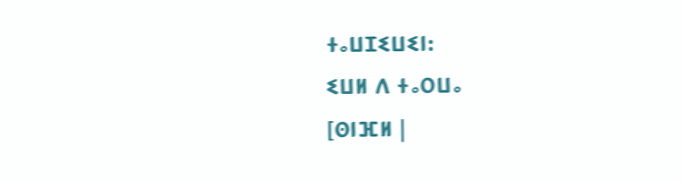ⵜⴰⵡⵊⵉⵡⵉⵏ:
ⵉⵡⵍ ⴷ ⵜⴰⵔⵡⴰ
[ⵙⵏⴼⵍ |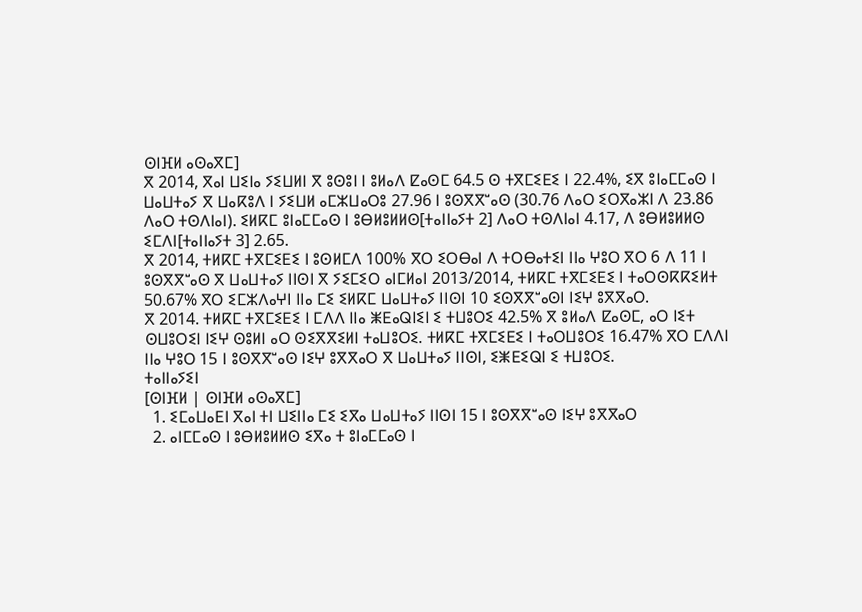ⵙⵏⴼⵍ ⴰⵙⴰⴳⵎ]
ⴳ 2014, ⴳⴰⵏ ⵡⵉⵏⴰ ⵢⵉⵡⵍⵏ ⴳ ⵓⵙⵓⵏ ⵏ ⵓⵍⴰⴷ ⵇⴰⵙⵎ 64.5 ⵙ ⵜⴳⵎⵉⴹⵉ ⵏ 22.4%, ⵉⴳ ⵓⵏⴰⵎⵎⴰⵙ ⵏ ⵡⴰⵡⵜⴰⵢ ⴳ ⵡⴰⴽⵓⴷ ⵏ ⵢⵉⵡⵍ ⴰⵎⵣⵡⴰⵔⵓ 27.96 ⵏ ⵓⵙⴳⴳⵯⴰⵙ (30.76 ⴷⴰⵔ ⵉⵔⴳⴰⵣⵏ ⴷ 23.86 ⴷⴰⵔ ⵜⵙⴷⵏⴰⵏ). ⵉⵍⴽⵎ ⵓⵏⴰⵎⵎⴰⵙ ⵏ ⵓⴱⵍⵓⵍⵍⵙ[ⵜⴰⵏⵏⴰⵢⵜ 2] ⴷⴰⵔ ⵜⵙⴷⵏⴰⵏ 4.17, ⴷ ⵓⴱⵍⵓⵍⵍⵙ ⵉⵎⴷⵏ[ⵜⴰⵏⵏⴰⵢⵜ 3] 2.65.
ⴳ 2014, ⵜⵍⴽⵎ ⵜⴳⵎⵉⴹⵉ ⵏ ⵓⵙⵍⵎⴷ 100% ⴳⵔ ⵉⵔⴱⴰⵏ ⴷ ⵜⵔⴱⴰⵜⵉⵏ ⵏⵏⴰ ⵖⵓⵔ ⴳⵔ 6 ⴷ 11 ⵏ ⵓⵙⴳⴳⵯⴰⵙ ⴳ ⵡⴰⵡⵜⴰⵢ ⵏⵏⵙⵏ ⴳ ⵢⵉⵎⵉⵔ ⴰⵏⵎⵍⴰⵏ 2013/2014, ⵜⵍⴽⵎ ⵜⴳⵎⵉⴹⵉ ⵏ ⵜⴰⵔⵙⴽⴽⵉⵍⵜ 50.67% ⴳⵔ ⵉⵎⵣⴷⴰⵖⵏ ⵏⵏⴰ ⵎⵉ ⵉⵍⴽⵎ ⵡⴰⵡⵜⴰⵢ ⵏⵏⵙⵏ 10 ⵉⵙⴳⴳⵯⴰⵙⵏ ⵏⵉⵖ ⵓⴳⴳⴰⵔ.
ⴳ 2014. ⵜⵍⴽⵎ ⵜⴳⵎⵉⴹⵉ ⵏ ⵎⴷⴷ ⵏⵏⴰ ⵥⴹⴰⵕⵏⵉⵏ ⵉ ⵜⵡⵓⵔⵉ 42.5% ⴳ ⵓⵍⴰⴷ ⵇⴰⵙⵎ, ⴰⵔ ⵏⵉⵜ ⵙⵡⵓⵔⵉⵏ ⵏⵉⵖ ⵙⵓⵍⵏ ⴰⵔ ⵙⵉⴳⴳⵉⵍⵏ ⵜⴰⵡⵓⵔⵉ. ⵜⵍⴽⵎ ⵜⴳⵎⵉⴹⵉ ⵏ ⵜⴰⵔⵡⵓⵔⵉ 16.47% ⴳⵔ ⵎⴷⴷⵏ ⵏⵏⴰ ⵖⵓⵔ 15 ⵏ ⵓⵙⴳⴳⵯⴰⵙ ⵏⵉⵖ ⵓⴳⴳⴰⵔ ⴳ ⵡⴰⵡⵜⴰⵢ ⵏⵏⵙⵏ, ⵉⵥⴹⵉⵕⵏ ⵉ ⵜⵡⵓⵔⵉ.
ⵜⴰⵏⵏⴰⵢⵉⵏ
[ⵙⵏⴼⵍ | ⵙⵏⴼⵍ ⴰⵙⴰⴳⵎ]
  1. ⵉⵎⴰⵡⴰⴹⵏ ⴳⴰⵏ ⵜⵏ ⵡⵉⵏⵏⴰ ⵎⵉ ⵉⴳⴰ ⵡⴰⵡⵜⴰⵢ ⵏⵏⵙⵏ 15 ⵏ ⵓⵙⴳⴳⵯⴰⵙ ⵏⵉⵖ ⵓⴳⴳⴰⵔ
  2. ⴰⵏⵎⵎⴰⵙ ⵏ ⵓⴱⵍⵓⵍⵍⵙ ⵉⴳⴰ ⵜ ⵓⵏⴰⵎⵎⴰⵙ ⵏ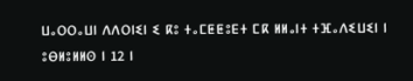ⵡⴰⵔⵔⴰⵡⵏ ⴷⴷⵔⵏⵉⵏ ⵉ ⴽⵓ ⵜⴰⵎⵟⵟⵓⴹⵜ ⵎⴽ ⵍⵍⴰⵏⵜ ⵜⴼⴰⴷⵉⵡⵉⵏ ⵏ ⵓⴱⵍⵓⵍⵍⵙ ⵏ 12 ⵏ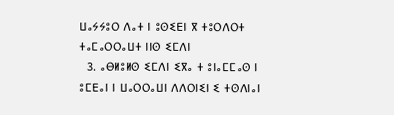ⵡⴰⵢⵢⵓⵔ ⴷⴰⵜ ⵏ ⵓⵙⵉⴹⵏ ⴳ ⵜⵓⵔⴷⵔⵜ ⵜⴰⵎⴰⵔⵔⴰⵡⵜ ⵏⵏⵙ ⵉⵎⴷⵏ
  3. ⴰⴱⵍⵓⵍⵙ ⵉⵎⴷⵏ ⵉⴳⴰ ⵜ ⵓⵏⴰⵎⵎⴰⵙ ⵏ ⵓⵎⴹⴰⵏ ⵏ ⵡⴰⵔⵔⴰⵡⵏ ⴷⴷⵔⵏⵉⵏ ⵉ ⵜⵙⴷⵏⴰⵏ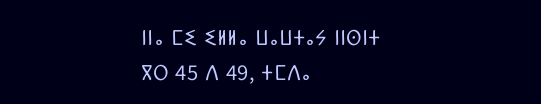ⵏⵏⴰ ⵎⵉ ⵉⵍⵍⴰ ⵡⴰⵡⵜⴰⵢ ⵏⵏⵙⵏⵜ ⴳⵔ 45 ⴷ 49, ⵜⵎⴷⴰ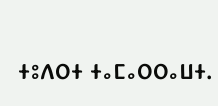ⵜⵓⴷⵔⵜ ⵜⴰⵎⴰⵔⵔⴰⵡⵜ.